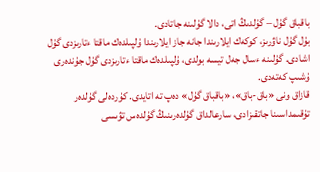باقباق گۇل – گۇلدىڭ اتى، دالا گۇلىنە جاتادى.
بۇل گۇل ناۋرىز، كوكەك ايلارىندا جانە جاز ايلارىندا ۇلپىلدەك ماقتا ءتارىزدى گۇل اشادى. گۇلىنە ءسال جەل تيسە بولدى، ۇلپىلدەك ماقتا ءتارىزدى گۇل جۇندەرى ۇشىپ كەتەدى.
قازاق ونى «باق-باق»، «باقباق گۇل» دەپ تە اتايدى. كۇردەلى گۇلدەر تۇقىمداسىنا جاتقىزادى، سارعالداق گۇلدەرىنىڭ گۇلدەس تۋىسى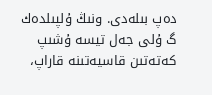دەپ بىلەدى. ونىڭ ۇلپىلدەك گ ۇلى جەل تيسە ۇشىپ كەتەتىن قاسيەتىنە قاراپ،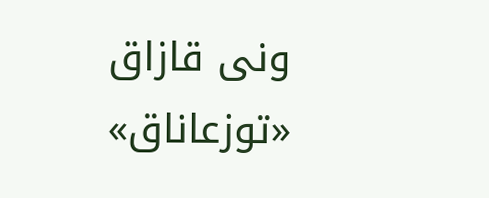ونى قازاق «توزعاناق»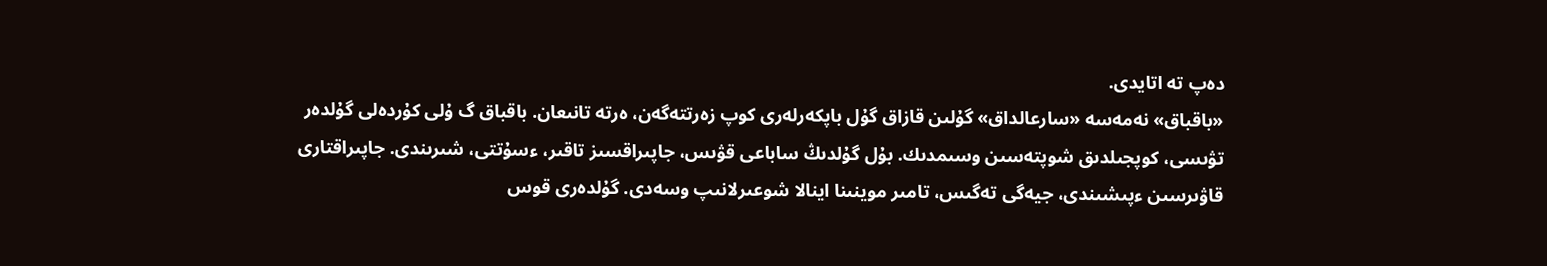دەپ تە اتايدى.
«باقباق» نەمەسە «سارعالداق» گۇلىن قازاق گۇل باپكەرلەرى كوپ زەرتتەگەن، ەرتە تانىعان. باقباق گ ۇلى كۇردەلى گۇلدەر تۋىسى، كوپجىلدىق شوپتەسىن وسىمدىك. بۇل گۇلدىڭ ساباعى قۋىس، جاپىراقسىز تاقىر، ءسۇتتى، شىرىندى. جاپىراقتارى قاۋىرسىن ءپىشىندى، جيەگى تەگىس، تامىر موينىنا اينالا شوعىرلانىپ وسەدى. گۇلدەرى قوس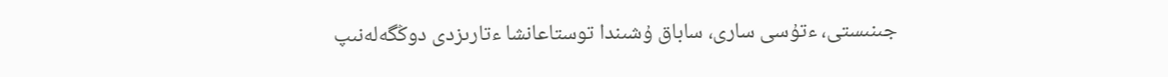جىنىستى، ءتۇسى سارى، ساباق ۇشىندا توستاعانشا ءتارىزدى دوڭگەلەنىپ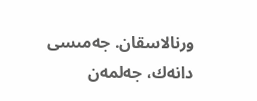ورنالاسقان. جەمىسى دانەك، جەلمەن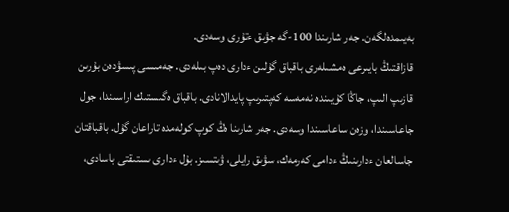بەيىمدەلگەن. جەر شارىندا 100-گە جۋىق ءتۇرى وسەدى.
قازاقتىڭ بايىرعى ەمشىلەرى باقباق گۇلىن ءدارى دەپ بىلەدى. جەمىسى پىسۋدەن بۇرىن قازىپ الىپ، جاڭا كۇيىندە نەمەسە كەپتىرىپ پايدالانادى. باقباق ەگىستىك اراسىندا، جول جاعاسىندا، وزەن ساعاسىندا وسەدى. جەر شارىنا ەڭ كوپ كولەمدە تاراعان گۇل. باقباقتان جاسالعان ءدارىنىڭ ءدامى كەرمەك، سۋىق رايلى، ۋىتسىز. بۇل ءدارى ىستىقتى باسادى،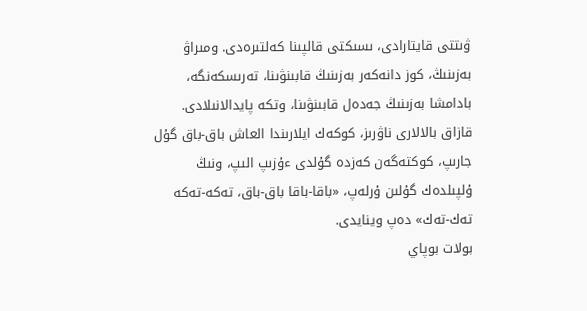ۋىتتى قايتارادى، ىسىكتى قالپىنا كەلتىرەدى. ومىراۋ بەزىنىڭ، كوز دانەكەر بەزىنىڭ قابىنۋىنا، تەرىسكەنگە، بادامشا بەزىنىڭ جەدەل قابىنۋىنا، وتكە پايدالانىلادى.
قازاق بالالارى ناۋرىز، كوكەك ايلارىندا العاش باق-باق گۇل جارىپ، كوكتەگەن كەزدە گۇلدى ءۇزىپ الىپ، ونىڭ ۇلپىلدەك گۇلىن ۇرلەپ، «باقا-باقا باق-باق، تەكە-تەكە تەك-تەك» دەپ وينايدى.
بولات بوپاي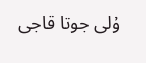ۇلى جوتا قاجى